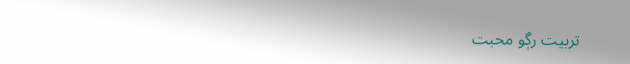تربيت رڳو محبت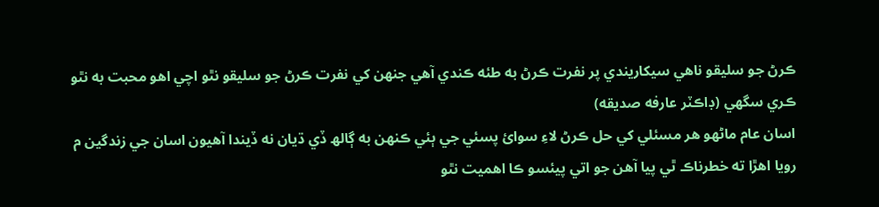ڪرڻ جو سليقو ناهي سيکاريندي پر نفرت ڪرڻ به طئه ڪندي آهي جنهن کي نفرت ڪرڻ جو سليقو نٿو اچي اهو محبت به نٿو ڪري سگهي (ڊاڪٽر عارفه صديقه)
اسان عام ماڻهو هر مسئلي کي حل ڪرڻ لاءِ سوائ پسئي جي ٻئي ڪنهن به ڳالھ ڏي ڌيان نه ڏيندا آهيون اسان جي زندگين م رويا اهڙا ته خطرناڪ ٿي پيا آهن جو اتي پيئسو ڪا اهميت نٿو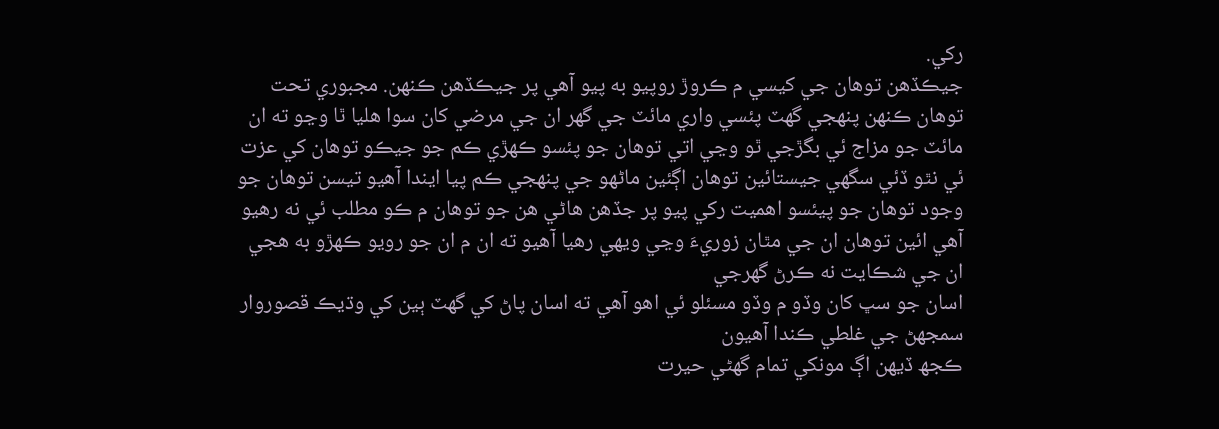رکي.
جيڪڏهن توهان جي کيسي م ڪروڙ روپيو به پيو آهي پر جيڪڏهن ڪنهن. مجبوري تحت توهان ڪنهن پنهجي گهٽ پئسي واري مائٽ جي گهر ان جي مرضي کان سوا هليا ٿا وڃو ته ان مائٽ جو مزاج ئي بگڙجي ٿو وڃي اتي توهان جو پئسو ڪهڙي ڪم جو جيڪو توهان کي عزت ئي نٿو ڏئي سگهي جيستائين توهان اڳئين ماڻهو جي پنهجي ڪم پيا ايندا آهيو تيسن توهان جو وجود توهان جو پيئسو اهميت رکي پيو پر جڏهن هاڻي هن جو توهان م ڪو مطلب ئي نه رهيو آهي ائين توهان ان جي مٿان زوريءَ وڃي ويهي رهيا آهيو ته ان م ان جو رويو ڪهڙو به هجي ان جي شڪايت نه ڪرڻ گهرجي
اسان جو سڀ کان وڏو م وڏو مسئلو ئي اهو آهي ته اسان پاڻ کي گهٽ ٻين کي وڌيڪ قصوروار سمجهڻ جي غلطي ڪندا آهيون
ڪجھ ڏيهن اڳ مونکي تمام گهڻي حيرت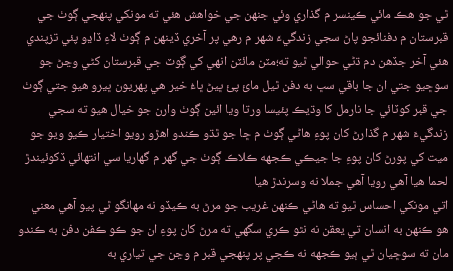ٿي جو هڪ مائي ڪينسر م گذاري وئي جنهن جي خواهش هئي ته مونکي پنهجي ڳوٺ جي قبرستان م دفنائجو پاڻ سجي زندگيءَ شهر م رهي پر آخري ڏينهن م ڳوٺ لاءِ ڏاڍو پئي تزپندي هئي آخر جڏهن دم ڌڻي حوالي ٿيو ته؛مٽن مائٽن انهي کي ڳوٽ جي قبرستان کڻي وڃڻ جو سوڇيو جتي ان جا باقي سڀ به دفن ٿيل مائ پئ ڀيڻ ڀاءُ خير هي پهريون ڀيرو هيو جتي ڳوٺ جي قبر کوٽائي جا نارمل کا وڌيڪ پئيسا ورتا ويا ائين ڳوٺ وارن جو خيال هيو ته سجي زندگيءَ شهر م گذارڻ کان پوءِ هاڻي ڳوٺ م ڇا جو ٿڌو ڪندو اهڙو رويو اختيار ڪيو ويو جو ميت کي پورڻ کان پوءِ جا جيڪي ڪجهه ڪلاڪ ڳوٺ جي گهر م گهاريا سي انتهائي ڏکوئيندڙ لحما هيا آهي رويا آهي جملا نه وسرندڙ هيا
اتي مونکي احساس ٿيو ته هاڻي ڪنهن غريب جو مرڻ به ڪيڏو نه مهانگو ٿي پيو آهي معني هو ڪنهن به انسان تي يعقن نه نٿو ڪري سگهي ته مرڻ کان پوءِ ان جو ڪو ڪفن دفن به ڪندو مان ته سوڇيان ٿي ٻيو ڪجهه نه ڪجي پر پنهجي قبر م وڃن جي تياري به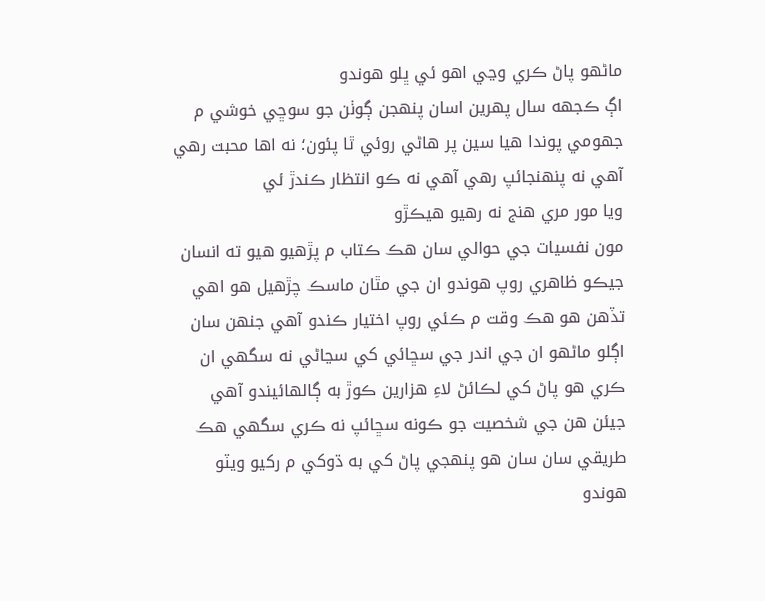ماڻهو پاڻ ڪري وڃي اهو ئي ڀلو هوندو
اڳ ڪجهه سال پهرين اسان پنهجن ڳوٺن جو سوڇي خوشي م جهومي پوندا هيا سين پر هاڻي روئي ٿا پئون؛ نه اها محبت رهي آهي نه پنهنجائپ رهي آهي نه ڪو انتظار ڪندڙ ئي
ويا مور مري هنج نه رهيو هيڪڙو
مون نفسيات جي حوالي سان هڪ ڪتاب م پڙهيو هيو ته انسان جيڪو ظاهري روپ هوندو ان جي مٿان ماسڪ چڙهيل هو اهي تڏهن هو هڪ وقت م ڪئي روپ اختيار ڪندو آهي جنهن سان اڳلو ماڻهو ان جي اندر جي سڇائي کي سڃاڻي نه سگهي ان ڪري هو پاڻ کي لڪائڻ لاءِ هزارين ڪوڙ به ڳالهائيندو آهي جيئن هن جي شخصيت جو ڪونه سڇائپ نه ڪري سگهي هڪ طريقي سان سان هو پنهجي پاڻ کي به ڌوکي م رکيو ويٽو هوندو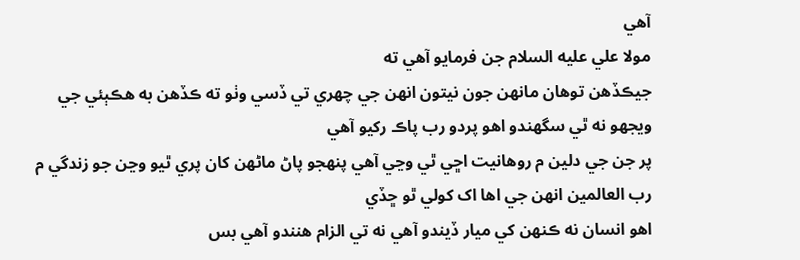آهي
مولا علي عليه السلام جن فرمايو آهي ته
جيڪڏهن توهان مانهن جون نيتون انهن جي چهري تي ڏسي وٺو ته ڪڏهن به هڪٻئي جي ويجهو نه ٿي سگهندو اهو پردو رب پاڪ رکيو آهي
پر جن جي دلين م روهانيت اڇي ٿي وڃي آهي پنهجو پاڻ ماڻهن کان پري ٿيو وڃن جو زندگي م رب العالمين انهن جي اها اک کولي ٿو ڇڏي
اهو انسان نه ڪنهن کي ميار ڏيندو آهي نه تي الزام هنندو آهي بس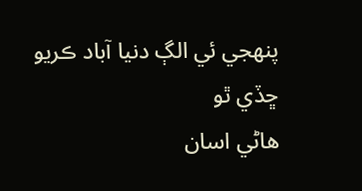پنهجي ئي الڳ دنيا آباد ڪريو ڇڏي ٿو
هاڻي اسان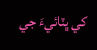کي ڀٽائيءَ جي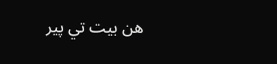هن بيت تي پير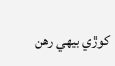کوڙي بيهي رهن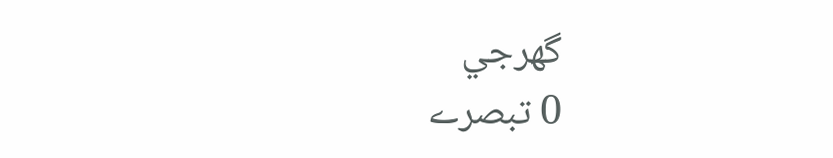گهرجي
0 تبصرے